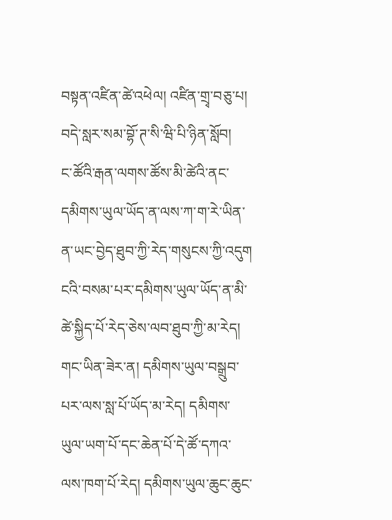བསྟན་འཛིན་ཚེ་འཕེལ། འཛིན་གྲྭ་བཅུ་པ། བདེ་སླར་སམ་བྷོ་ཊ་སི་ཝི་པི་ཉིན་སློབ།
ང་ཚོའི་རྒན་ལགས་ཚོས་མི་ཚེའི་ནང་དམིགས་ཡུལ་ཡོད་ན་ལས་ཀ་ག་རེ་ཡིན་ན་ཡང་བྱེད་ཐུབ་ཀྱི་རེད་གསུངས་ཀྱི་འདུག ངའི་བསམ་པར་དམིགས་ཡུལ་ཡོད་ན་མི་ཚེ་སྐྱིད་པོ་རེད་ཅེས་ལབ་ཐུབ་ཀྱི་མ་རེད། གང་ཡིན་ཟེར་ན། དམིགས་ཡུལ་བསྒྲུབ་པར་ལས་སླ་པོ་ཡོད་མ་རེད། དམིགས་ཡུལ་ཡག་པོ་དང་ཆེན་པོ་དེ་ཚོ་དཀའ་ལས་ཁག་པོ་རེད། དམིགས་ཡུལ་ཆུང་ཆུང་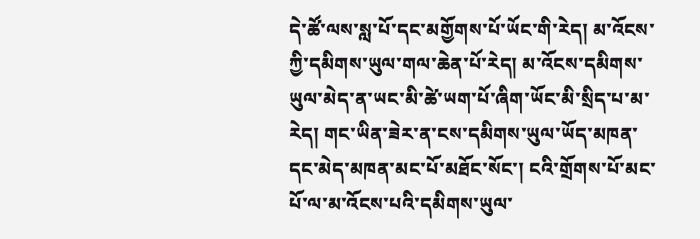དེ་ཚོ་ལས་སླ་པོ་དང་མགྱོགས་པོ་ཡོང་གི་རེད། མ་འོངས་ཀྱི་དམིགས་ཡུལ་གལ་ཆེན་པོ་རེད། མ་འོངས་དམིགས་ཡུལ་མེད་ན་ཡང་མི་ཚེ་ཡག་པོ་ཞིག་ཡོང་མི་སྲིད་པ་མ་རེད། གང་ཡིན་ཟེར་ན་ངས་དམིགས་ཡུལ་ཡོད་མཁན་དང་མེད་མཁན་མང་པོ་མཐོང་སོང་། ངའི་གྲོགས་པོ་མང་པོ་ལ་མ་འོངས་པའི་དམིགས་ཡུལ་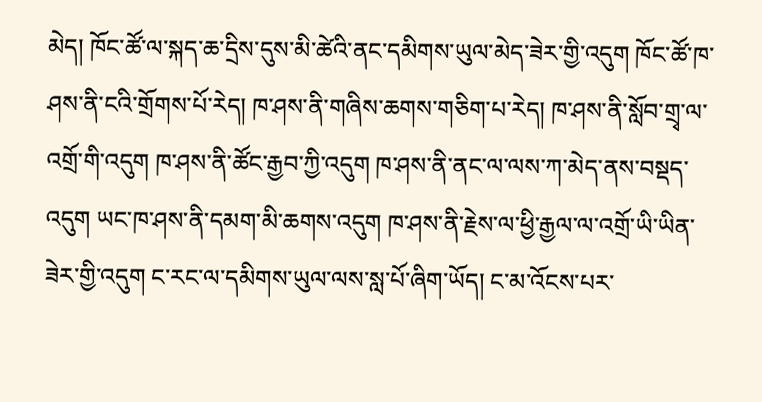མེད། ཁོང་ཚོ་ལ་སྐད་ཆ་དྲིས་དུས་མི་ཚེའི་ནང་དམིགས་ཡུལ་མེད་ཟེར་གྱི་འདུག ཁོང་ཚོ་ཁ་ཤས་ནི་ངའི་གྲོགས་པོ་རེད། ཁ་ཤས་ནི་གཞིས་ཆགས་གཅིག་པ་རེད། ཁ་ཤས་ནི་སློབ་གྲྭ་ལ་འགྲོ་གི་འདུག ཁ་ཤས་ནི་ཚོང་རྒྱབ་ཀྱི་འདུག ཁ་ཤས་ནི་ནང་ལ་ལས་ཀ་མེད་ནས་བསྡད་འདུག ཡང་ཁ་ཤས་ནི་དམག་མི་ཆགས་འདུག ཁ་ཤས་ནི་རྗེས་ལ་ཕྱི་རྒྱལ་ལ་འགྲོ་ཡི་ཡིན་ཟེར་གྱི་འདུག ང་རང་ལ་དམིགས་ཡུལ་ལས་སླ་པོ་ཞིག་ཡོད། ང་མ་འོངས་པར་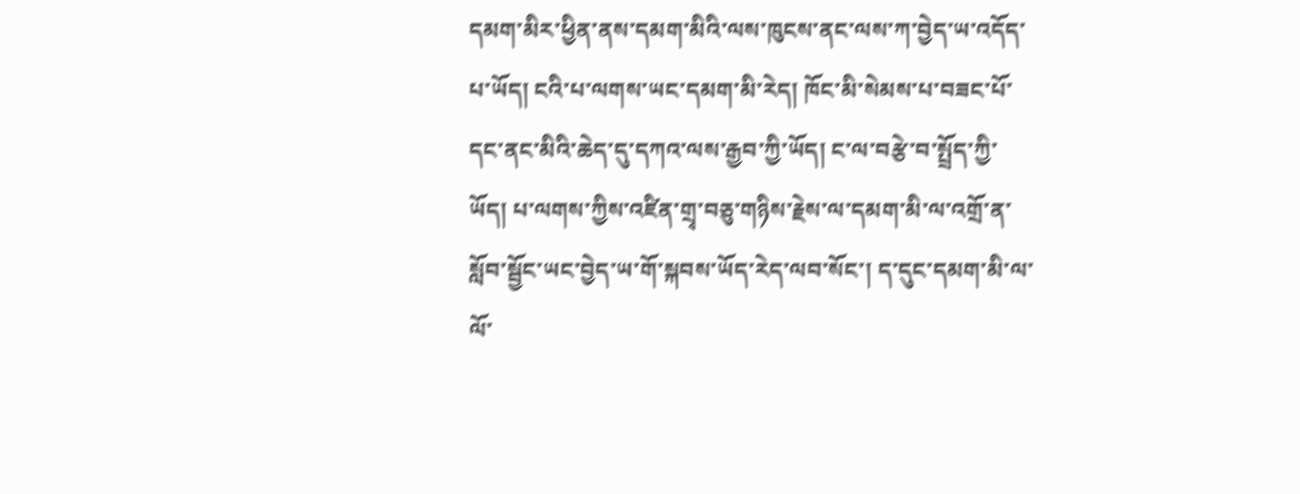དམག་མིར་ཕྱིན་ནས་དམག་མིའི་ལས་ཁུངས་ནང་ལས་ཀ་བྱེད་ཡ་འདོད་པ་ཡོད། ངའི་པ་ལགས་ཡང་དམག་མི་རེད། ཁོང་མི་སེམས་པ་བཟང་པོ་དང་ནང་མིའི་ཆེད་དུ་དཀའ་ལས་རྒྱབ་ཀྱི་ཡོད། ང་ལ་བརྩེ་བ་སྤྲོད་ཀྱི་ཡོད། པ་ལགས་ཀྱིས་འཛིན་གྲྭ་བཅུ་གཉིས་རྗེས་ལ་དམག་མི་ལ་འགྲོ་ན་སློབ་སྦྱོང་ཡང་བྱེད་ཡ་གོ་སྐབས་ཡོད་རེད་ལབ་སོང་། ད་དུང་དམག་མི་ལ་ལོ་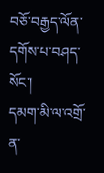བཅོ་བརྒྱད་ལོན་དགོས་པ་བཤད་སོང་།
དམག་མི་ལ་འགྲོ་ན་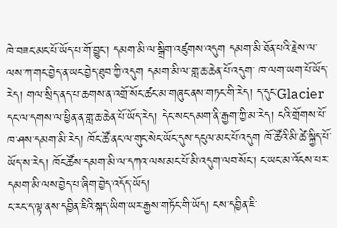ཁེ་བཟང་མང་པོ་ཡོད་པ་གོ་བྱུང་། དམག་མི་ལ་སྒྲིག་འཛུགས་འདུག དམག་མི་ཐོན་པའི་རྗེས་ལ་ལས་ཀ་གང་བྱེད་ན་ཡང་བྱེད་ཐུབ་ཀྱི་འདུག དམག་མི་ལ་གླ་ཆ་ཆེན་པོ་འདུག་ ཁ་ལག་ཡག་པོ་ཡོད་རེད། གལ་སྲིད་ནད་པ་ཆགས་ན་འགྲོ་སོང་ཚང་མ་གཞུང་ནས་གཏང་གི་རེད། ད་དུང་Glacier དང་ལ་དགས་ལ་ཕྱིན་ན་གླ་ཆ་ཆེན་པོ་ཡོད་རེད། དེང་སང་དམག་ནི་རྒྱག་ཀྱི་མ་རེད། ངའི་གྲོགས་པོ་ཁ་ཤས་དམག་མི་རེད། ཁོང་ཚོ་ནང་ལ་གུང་སེང་ཡོང་དུས་དངུལ་མང་པོ་འདུག ཁོ་ཚོའི་མི་ཚེ་སྐྱིད་པོ་ཡོད་ས་རེད། ཁོང་ཚོས་དམག་མི་ལ་དཀའ་ལས་མང་པོ་མི་འདུག་ལབ་སོང་། ང་ཡང་མ་འོངས་པར་དམག་མི་ལས་བྱེད་པ་ཞིག་བྱེད་འདོད་ཡོད།
ང་རང་ད་ལྟ་ནས་དབྱིན་ཇིའི་སྐད་ཡིག་ཡར་རྒྱས་གཏོང་གི་ཡོད། ངས་དབྱིན་ཇི་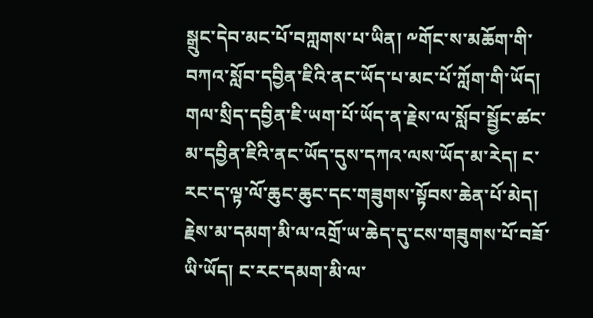སྒྲུང་དེབ་མང་པོ་བཀླགས་པ་ཡིན། ༸གོང་ས་མཆོག་གི་བཀའ་སློབ་དབྱིན་ཇིའི་ནང་ཡོད་པ་མང་པོ་ཀློག་གི་ཡོད། གལ་སྲིད་དབྱིན་ཇི་ཡག་པོ་ཡོད་ན་རྗེས་ལ་སློབ་སྦྱོང་ཚང་མ་དབྱིན་ཇིའི་ནང་ཡོད་དུས་དཀའ་ལས་ཡོད་མ་རེད། ང་རང་ད་ལྟ་ལོ་ཆུང་ཆུང་དང་གཟུགས་སྟོབས་ཆེན་པོ་མེད། རྗེས་མ་དམག་མི་ལ་འགྲོ་ཡ་ཆེད་དུ་ངས་གཟུགས་པོ་བཟོ་ཡི་ཡོད། ང་རང་དམག་མི་ལ་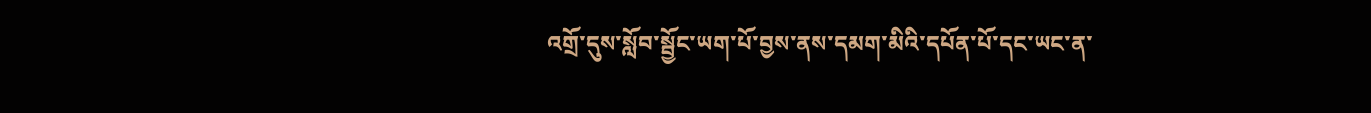འགྲོ་དུས་སློབ་སྦྱོང་ཡག་པོ་བྱས་ནས་དམག་མིའི་དཔོན་པོ་དང་ཡང་ན་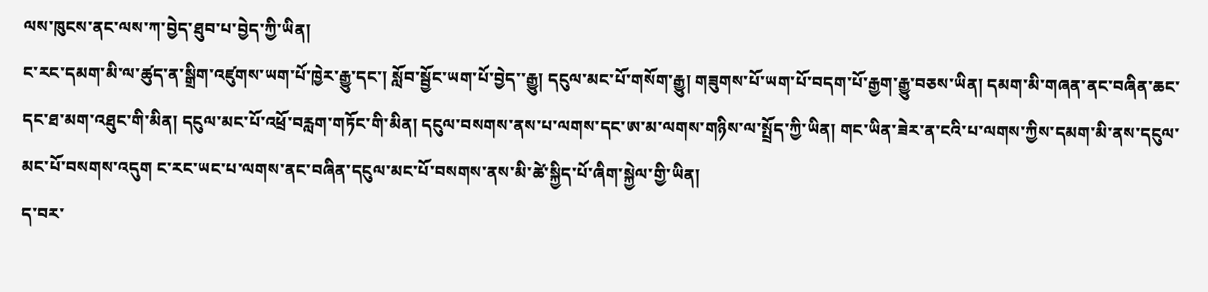ལས་ཁུངས་ནང་ལས་ཀ་བྱེད་ཐུབ་པ་བྱེད་ཀྱི་ཡིན།
ང་རང་དམག་མི་ལ་ཚུད་ན་སྒྲིག་འཛུགས་ཡག་པོ་ཁྱེར་རྒྱུ་དང་། སློབ་སྦྱོང་ཡག་པོ་བྱེད་་རྒྱུ། དངུལ་མང་པོ་གསོག་རྒྱུ། གཟུགས་པོ་ཡག་པོ་བདག་པོ་རྒྱག་རྒྱུ་བཅས་ཡིན། དམག་མི་གཞན་ནང་བཞིན་ཆང་དང་ཐ་མག་འཐུང་གི་མིན། དངུལ་མང་པོ་འཕྲོ་བརླག་གཏོང་གི་མིན། དངུལ་བསགས་ནས་པ་ལགས་དང་ཨ་མ་ལགས་གཉིས་ལ་སྤྲོད་ཀྱི་ཡིན། གང་ཡིན་ཟེར་ན་ངའི་པ་ལགས་ཀྱིས་དམག་མི་ནས་དངུལ་མང་པོ་བསགས་འདུག ང་རང་ཡང་པ་ལགས་ནང་བཞིན་དངུལ་མང་པོ་བསགས་ནས་མི་ཚེ་སྐྱིད་པོ་ཞིག་སྐྱེལ་གྱི་ཡིན།
ད་བར་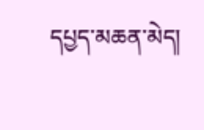དཔྱད་མཆན་མེད།